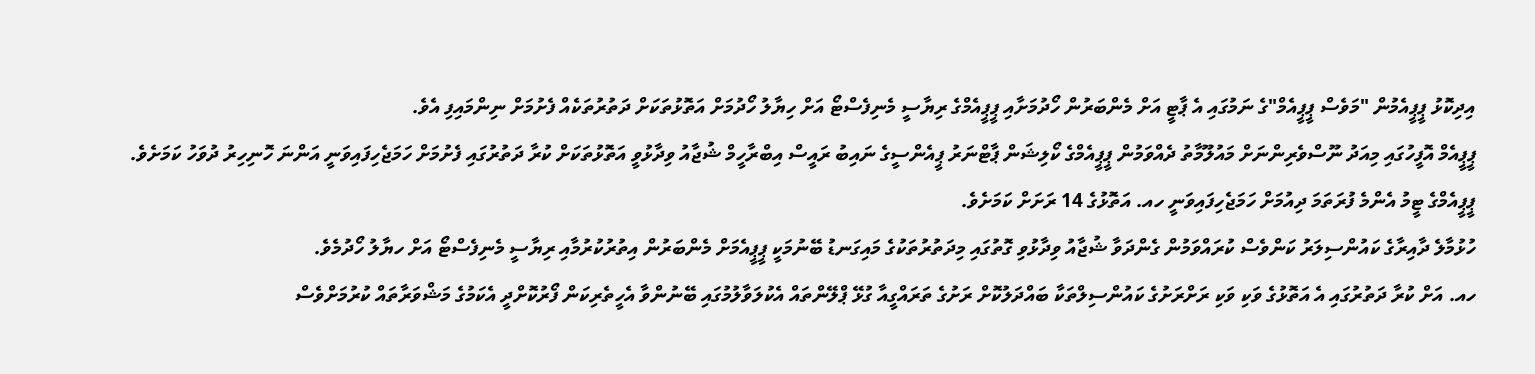އިދިކޮޅު ޕީޕީއެމުން "މަވެސް ޕީޕީއެމް"ގެ ނަމުގައި އެ ޕާޓީ އަށް މެންބަރުން ހޯދުމަށާއި ޕީޕީއެމްގެ ރިޔާސީ މެނިފެސްޓޯ އަށް ހިޔާލު ހޯދުމަށް އަތޮޅުތަކަށް ދަތުރުތަކެއް ފެށުމަށް ނިންމައިފި އެވެ.
ޕީޕީއެމް އޮފީހުގައި މިއަދު ނޫސްވެރިންނަށް މައުލޫމާތު ދެއްވަމުން ޕީޕީއެމްގެ ކޯލިޝަން ޕާޓްނަރު ޕީއެންސީގެ ނައިބު ރައީސް އިބްރާހީމް ޝުޖާއު ވިދާޅުވީ އަތޮޅުތަކަށް ކުރާ ދަތުރުގައި ފެށުމަށް ހަމަޖެހިފައިވަނީ އަންނަ ހޮނިހިރު ދުވަހު ކަމަށެވެ.
ޕީޕީއެމްގެ ޓީމު އެންމެ ފުރަތަމަ ދިއުމަށް ހަމަޖެހިފައިވަނީ ހއ. އަތޮޅުގެ 14 ރަށަށް ކަމަށެވެ.
ހުޅުމާލެ ދާއިރާގެ ކައުންސިލަރު ކަންވެސް ކުރައްވަމުން ގެންދަވާ ޝުޖާއު ވިދާޅުވި ގޮތުގައި މިދަތުރުތަކުގެ މައިގަނޑު ބޭނުމަކީ ޕީޕީއެމަށް މެންބަރުން އިތުރުކުރުމާއި ރިޔާސީ މެނިފެސްޓޯ އަށް ހޔާލު ހޯދުމެވެ.
ހއ. އަށް ކުރާ ދަތުރުގައި އެ އަތޮޅުގެ ވަކި ވަކި ރަށްރަށުގެ ކައުންސިލްތަކާ ބައްދަލުކޮށް ރަށުގެ ތަރައްގީއާ ގުޅޭ ޕްލޭންތައް އެކުލަވާލުމުގައި ބޭނުންވާ އެހީތެރިކަން ފޯރުކޮށްދީ އެކަމުގެ މަޝްވަރާތައް ކުރުމަށްވެސް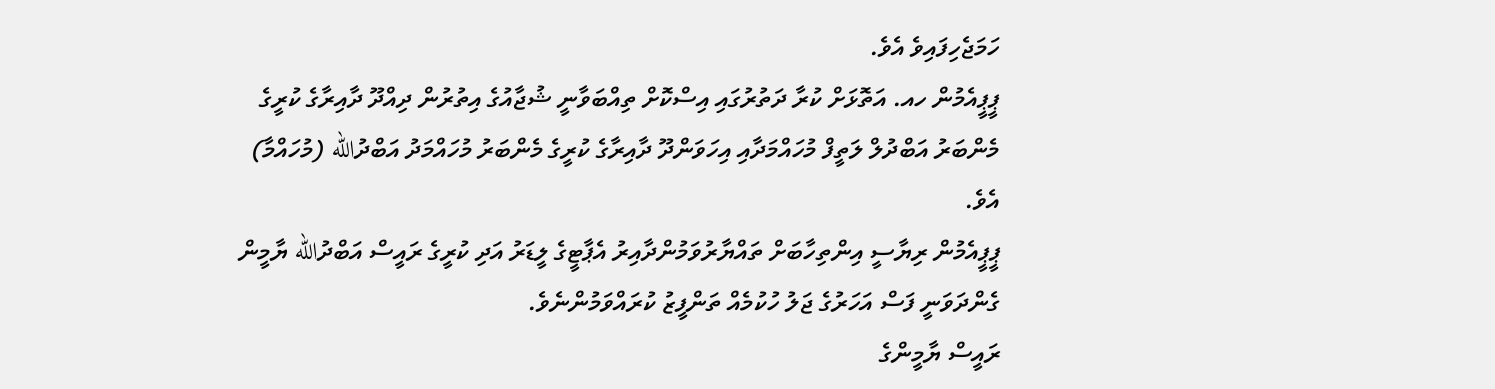ހަމަޖެހިފައިވެ އެވެ.
ޕީޕީއެމުން ހއ. އަތޮޅަށް ކުރާ ދަތުރުގައި އިސްކޮށް ތިއްބަވާނީ ޝުޖާއުގެ އިތުރުން ދިއްދޫ ދާއިރާގެ ކުރީގެ މެންބަރު އަބްދުލް ލަތީފް މުހައްމަދާއި އިހަވަންދޫ ދާއިރާގެ ކުރީގެ މެންބަރު މުހައްމަދު އަބްދުالله (މުހައްމާ) އެވެ.
ޕީޕީއެމުން ރިޔާސީ އިންތިހާބަށް ތައްޔާރުވަމުންދާއިރު އެޕާޓީގެ ލީޑަރު އަދި ކުރީގެ ރައީސް އަބްދުالله ޔާމީން ގެންދަވަނީ ފަސް އަހަރުގެ ޖަލު ހުކުމެއް ތަންފީޒު ކުރައްވަމުންނެވެ.
ރައީސް ޔާމީންގެ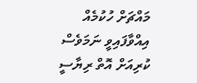މައްޗަށް ހުކުމެއް އިއްވާފައިވީ ނަމަވެސް ކުރިއަށް އޮތް ރިޔާސީ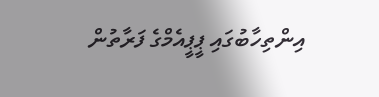އިންތިހާބުގައި ޕީޕީއެމްގެ ފަރާތުން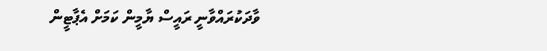ވާދަކުރައްވާނީ ރައީސް ޔާމީން ކަމަށް އެޕާޓީން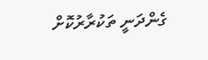ގެންދަނީ ތަކުރާރުކޮށް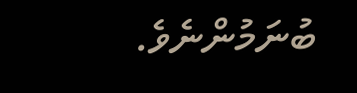ބުނަމުންނެވެ.